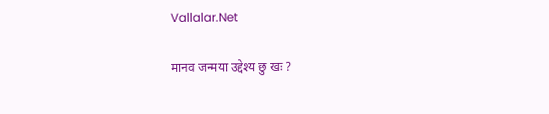Vallalar.Net

मानव जन्मया उद्देश्य छु खः ?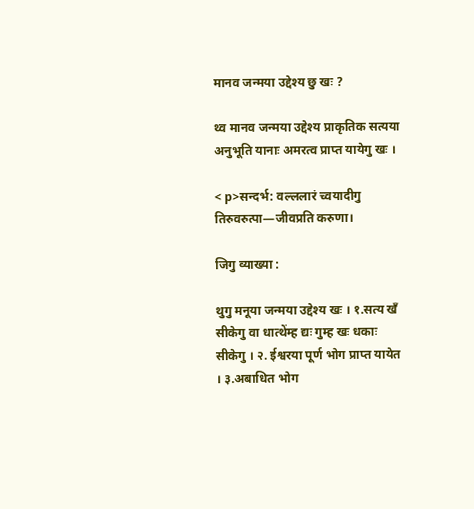मानव जन्मया उद्देश्य छु खः ?

थ्व मानव जन्मया उद्देश्य प्राकृतिक सत्यया अनुभूति यानाः अमरत्व प्राप्त यायेगु खः ।

< p>सन्दर्भ: वल्ललारं च्वयादीगु तिरुवरुत्पा—जीवप्रति करुणा।

जिगु व्याख्या :

थुगु मनूया जन्मया उद्देश्य खः । १.सत्य खँ सीकेगु वा धात्थेंम्ह द्यः गुम्ह खः धकाः सीकेगु । २. ईश्वरया पूर्ण भोग प्राप्त यायेत । ३.अबाधित भोग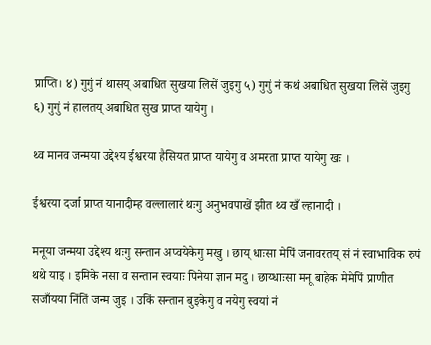प्राप्ति। ४) गुगुं नं थासय् अबाधित सुखया लिसें जुइगु ५) गुगुं नं कथं अबाधित सुखया लिसें जुइगु ६) गुगुं नं हालतय् अबाधित सुख प्राप्त यायेगु ।

थ्व मानव जन्मया उद्देश्य ईश्वरया हैसियत प्राप्त यायेगु व अमरता प्राप्त यायेगु खः ।

ईश्वरया दर्जा प्राप्त यानादीम्ह वल्लालारं थःगु अनुभवपाखें झीत थ्व खँ ल्हानादी ।

मनूया जन्मया उद्देश्य थःगु सन्तान अप्वयेकेगु मखु । छाय् धाःसा मेपिं जनावरतय् सं नं स्वाभाविक रुपं थथे याइ । इमिके नसा व सन्तान स्वयाः पिनेया ज्ञान मदु । छाय्धाःसा मनू बाहेक मेमेपिं प्राणीत सजाँयया निंतिं जन्म जुइ । उकिं सन्तान बुइकेगु व नयेगु स्वयां नं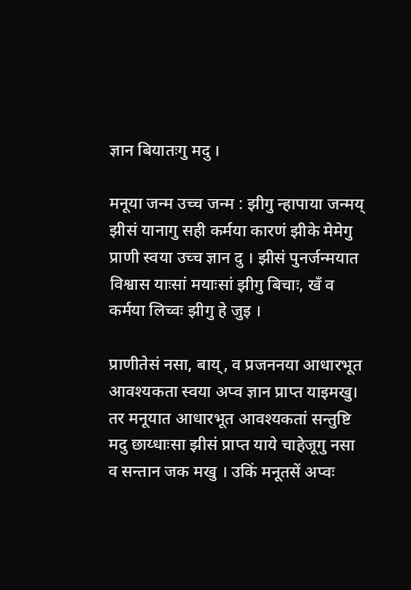ज्ञान बियातःगु मदु ।

मनूया जन्म उच्च जन्म : झीगु न्हापाया जन्मय् झीसं यानागु सही कर्मया कारणं झीके मेमेगु प्राणी स्वया उच्च ज्ञान दु । झीसं पुनर्जन्मयात विश्वास याःसां मयाःसां झीगु बिचाः, खँ व कर्मया लिच्वः झीगु हे जुइ ।

प्राणीतेसं नसा, बाय्, व प्रजननया आधारभूत आवश्यकता स्वया अप्व ज्ञान प्राप्त याइमखु। तर मनूयात आधारभूत आवश्यकतां सन्तुष्टि मदु छाय्धाःसा झीसं प्राप्त याये चाहेजूगु नसा व सन्तान जक मखु । उकिं मनूतसें अप्वः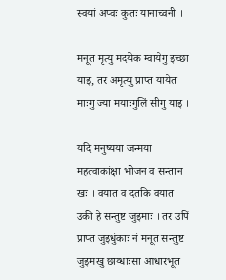स्वयां अप्वः कुतः यानाच्वनी ।

मनूत मृत्यु मदयेक म्वायेगु इच्छा याइ, तर अमृत्यु प्राप्त यायेत माःगु ज्या मयाःगुलिं सीगु याइ ।

यदि मनुष्यया जन्मया महत्वाकांक्षा भोजन व सन्तान खः । वयात व दतकि वयात उकी हे सन्तुष्ट जुइमाः । तर उपिं प्राप्त जुइधुंकाः नं मनूत सन्तुष्ट जुइमखु छाय्धाःसा आधारभूत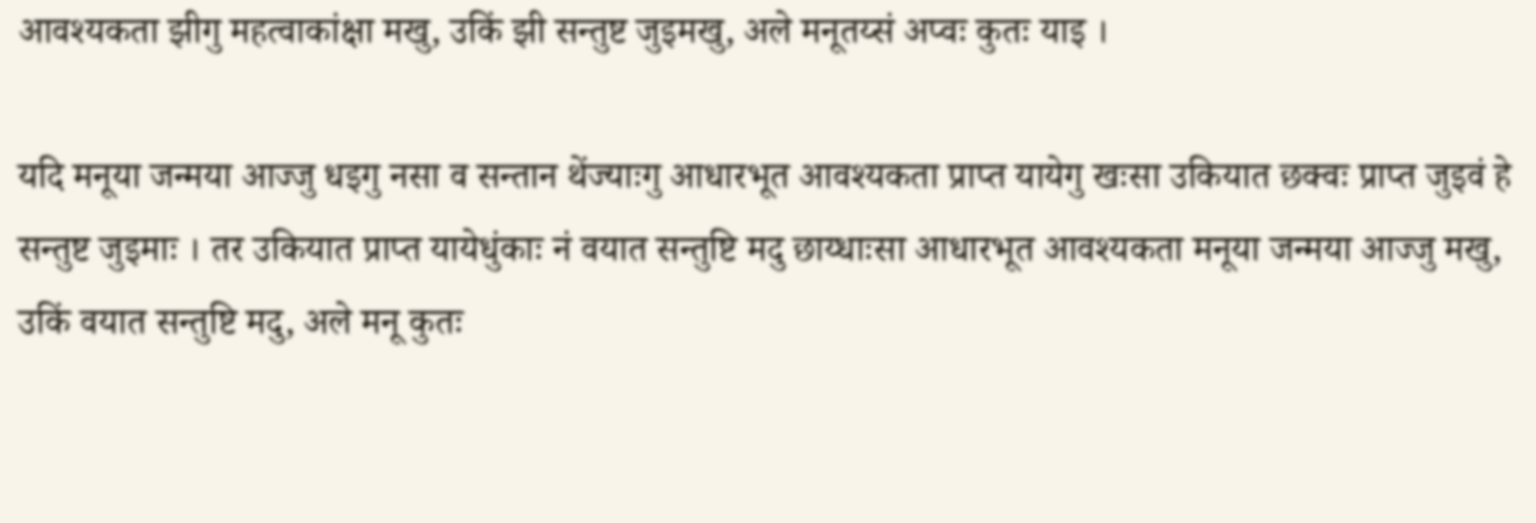आवश्यकता झीगु महत्वाकांक्षा मखु, उकिं झी सन्तुष्ट जुइमखु, अले मनूतय्सं अप्वः कुतः याइ ।

यदि मनूया जन्मया आज्जु धइगु नसा व सन्तान थेंज्याःगु आधारभूत आवश्यकता प्राप्त यायेगु खःसा उकियात छक्वः प्राप्त जुइवं हे सन्तुष्ट जुइमाः । तर उकियात प्राप्त यायेधुंकाः नं वयात सन्तुष्टि मदु छाय्धाःसा आधारभूत आवश्यकता मनूया जन्मया आज्जु मखु, उकिं वयात सन्तुष्टि मदु, अले मनू कुतः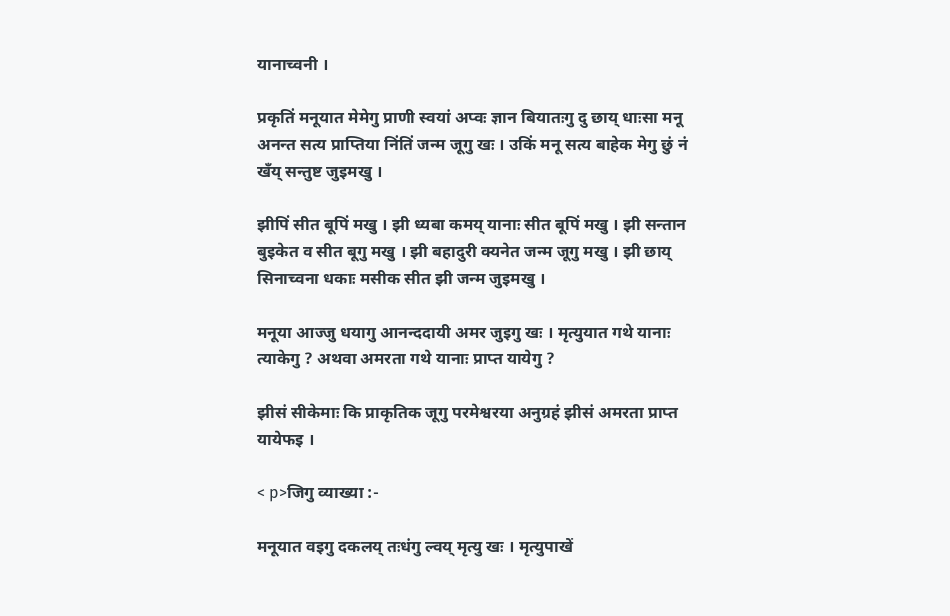यानाच्वनी ।

प्रकृतिं मनूयात मेमेगु प्राणी स्वयां अप्वः ज्ञान बियातःगु दु छाय् धाःसा मनू अनन्त सत्य प्राप्तिया निंतिं जन्म जूगु खः । उकिं मनू सत्य बाहेक मेगु छुं नं खँय् सन्तुष्ट जुइमखु ।

झीपिं सीत बूपिं मखु । झी ध्यबा कमय् यानाः सीत बूपिं मखु । झी सन्तान बुइकेत व सीत बूगु मखु । झी बहादुरी क्यनेत जन्म जूगु मखु । झी छाय् सिनाच्वना धकाः मसीक सीत झी जन्म जुइमखु ।

मनूया आज्जु धयागु आनन्ददायी अमर जुइगु खः । मृत्युयात गथे यानाः त्याकेगु ? अथवा अमरता गथे यानाः प्राप्त यायेगु ?

झीसं सीकेमाः कि प्राकृतिक जूगु परमेश्वरया अनुग्रहं झीसं अमरता प्राप्त यायेफइ ।

< p>जिगु व्याख्या :-

मनूयात वइगु दकलय् तःधंगु ल्वय् मृत्यु खः । मृत्युपाखें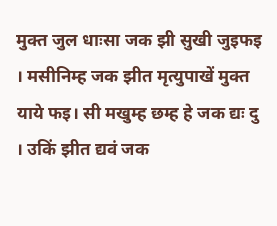मुक्त जुल धाःसा जक झी सुखी जुइफइ । मसीनिम्‍ह जक झीत मृत्‍युपाखें मुक्त याये फइ। सी मखुम्ह छम्ह हे जक द्यः दु । उकिं झीत द्यवं जक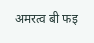अमरत्व बी फइ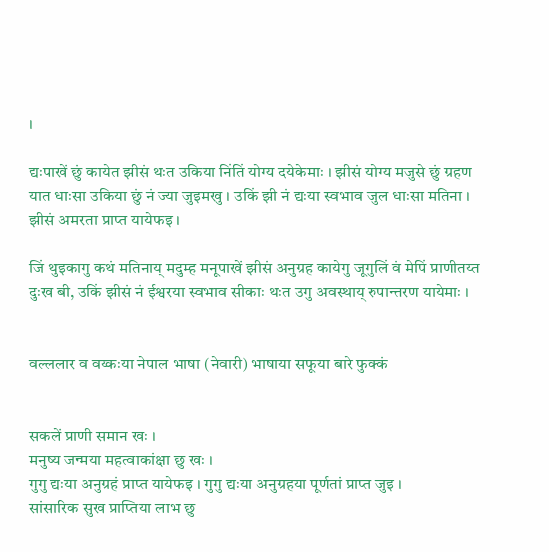।

द्यःपाखें छुं कायेत झीसं थःत उकिया निंतिं योग्य दयेकेमाः । झीसं योग्य मजुसे छुं ग्रहण यात धाःसा उकिया छुं नं ज्या जुइमखु । उकिं झी नं द्यःया स्वभाव जुल धाःसा मतिना । झीसं अमरता प्राप्त यायेफइ ।

जिं थुइकागु कथं मतिनाय् मदुम्ह मनूपाखें झीसं अनुग्रह कायेगु जूगुलिं वं मेपिं प्राणीतय्त दुःख बी, उकिं झीसं नं ईश्वरया स्वभाव सीकाः थःत उगु अवस्थाय् रुपान्तरण यायेमाः ।


वल्ललार व वय्कःया नेपाल भाषा (नेवारी) भाषाया सफूया बारे फुक्कं


सकलें प्राणी समान खः ।
मनुष्य जन्मया महत्वाकांक्षा छु खः ।
गुगु द्यःया अनुग्रहं प्राप्त यायेफइ । गुगु द्यःया अनुग्रहया पूर्णतां प्राप्त जुइ ।
सांसारिक सुख प्राप्तिया लाभ छु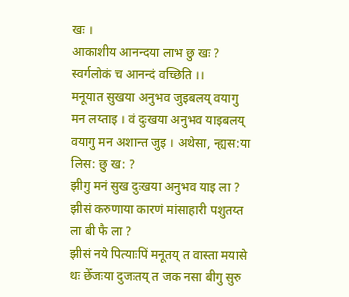खः ।
आकाशीय आनन्दया लाभ छु खः ?
स्वर्गलोकं च आनन्दं वच्छिति ।।
मनूयात सुखया अनुभव जुइबलय् वयागु मन लय्ताइ । वं दुःखया अनुभव याइबलय् वयागु मन अशान्त जुइ । अथेसा, न्ह्यस:या लिस: छु ख: ?
झीगु मनं सुख दुःखया अनुभव याइ ला ?
झीसं करुणाया कारणं मांसाहारी पशुतय्त ला बी फै ला ?
झीसं नये पित्याःपिं मनूतय् त वास्ता मयासे थः छेँजःया दुजःतय् त जक नसा बीगु सुरु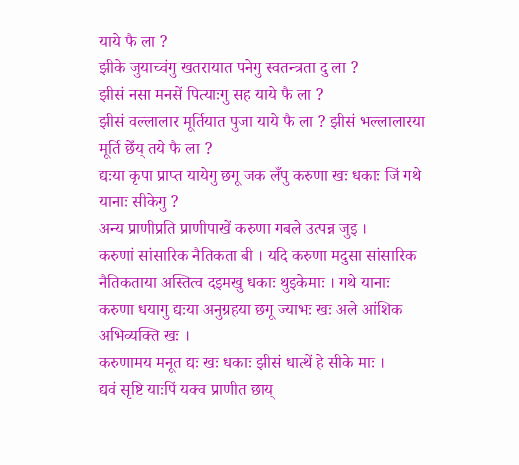याये फै ला ?
झीके जुयाच्वंगु खतरायात पनेगु स्वतन्त्रता दु ला ?
झीसं नसा मनसें पित्याःगु सह याये फै ला ?
झीसं वल्लालार मूर्तियात पुजा याये फै ला ? झीसं भल्लालारया मूर्ति छेँय् तये फै ला ?
द्यःया कृपा प्राप्त यायेगु छगू जक लँपु करुणा खः धकाः जिं गथे यानाः सीकेगु ?
अन्य प्राणीप्रति प्राणीपाखें करुणा गबले उत्पन्न जुइ ।
करुणां सांसारिक नैतिकता बी । यदि करुणा मदुसा सांसारिक नैतिकताया अस्तित्व दइमखु धकाः थुइकेमाः । गथे यानाः
करुणा धयागु द्यःया अनुग्रहया छगू ज्याभः खः अले आंशिक अभिव्यक्ति खः ।
करुणामय मनूत द्यः खः धकाः झीसं धात्थें हे सीके माः ।
द्यवं सृष्टि याःपिं यक्व प्राणीत छाय्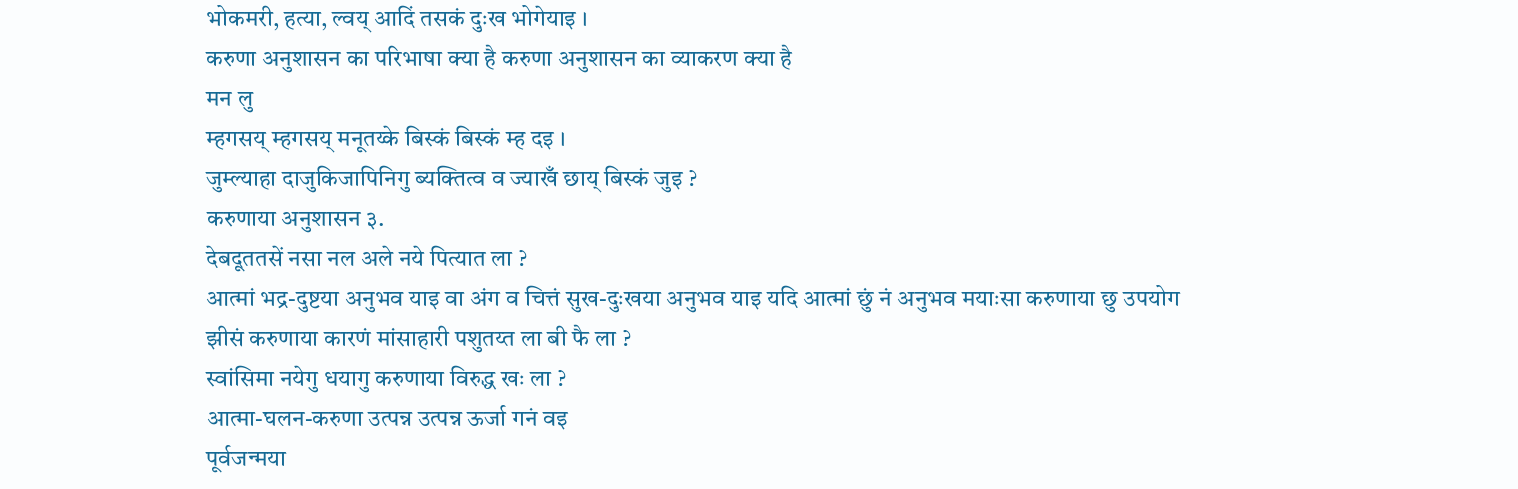भोकमरी, हत्या, ल्वय् आदिं तसकं दुःख भोगेयाइ ।
करुणा अनुशासन का परिभाषा क्या है करुणा अनुशासन का व्याकरण क्या है
मन लु
म्हगसय् म्हगसय् मनूतय्के बिस्कं बिस्कं म्ह दइ ।
जुम्ल्याहा दाजुकिजापिनिगु ब्यक्तित्व व ज्याखँ छाय् बिस्कं जुइ ?
करुणाया अनुशासन ३.
देबदूततसें नसा नल अले नये पित्यात ला ?
आत्मां भद्र-दुष्टया अनुभव याइ वा अंग व चित्तं सुख-दुःखया अनुभव याइ यदि आत्मां छुं नं अनुभव मयाःसा करुणाया छु उपयोग
झीसं करुणाया कारणं मांसाहारी पशुतय्त ला बी फै ला ?
स्वांसिमा नयेगु धयागु करुणाया विरुद्ध खः ला ?
आत्मा-घलन-करुणा उत्पन्न उत्पन्न ऊर्जा गनं वइ
पूर्वजन्मया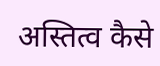अस्तित्व कैसे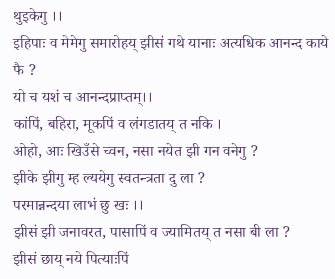थुइकेगु ।।
इहिपाः व मेमेगु समारोहय् झीसं गथे यानाः अत्यधिक आनन्द काये फै ?
यो च यशं च आनन्दप्राप्तम्।।
कांपिं, बहिरा, मूकपिं व लंगडातय् त नकि ।
ओहो, आः खिउँसे च्वन, नसा नयेत झी गन वनेगु ?
झीके झीगु म्ह ल्ययेगु स्वतन्त्रता दु ला ?
परमान्नन्दया लाभं छु खः ।।
झीसं झी जनावरत, पासापिं व ज्यामितय् त नसा बी ला ?
झीसं छाय् नये पित्याःपिं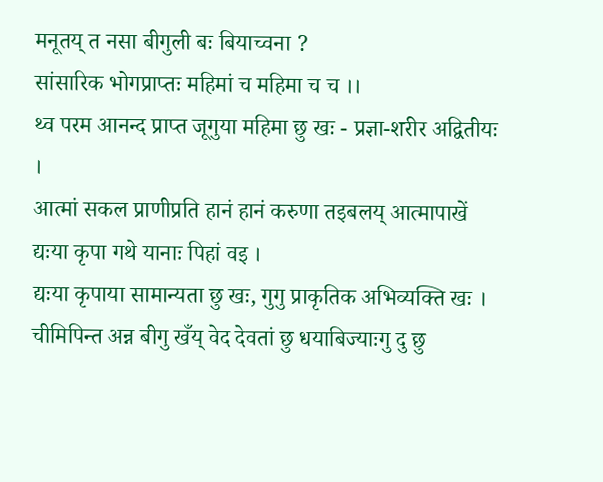मनूतय् त नसा बीगुली बः बियाच्वना ?
सांसारिक भोगप्राप्तः महिमां च महिमा च च ।।
थ्व परम आनन्द प्राप्त जूगुया महिमा छु खः - प्रज्ञा-शरीर अद्वितीयः ।
आत्मां सकल प्राणीप्रति हानं हानं करुणा तइबलय् आत्मापाखें द्यःया कृपा गथे यानाः पिहां वइ ।
द्यःया कृपाया सामान्यता छु खः, गुगु प्राकृतिक अभिव्यक्ति खः ।
चीमिपिन्त अन्न बीगु खँय् वेद देवतां छु धयाबिज्याःगु दु छु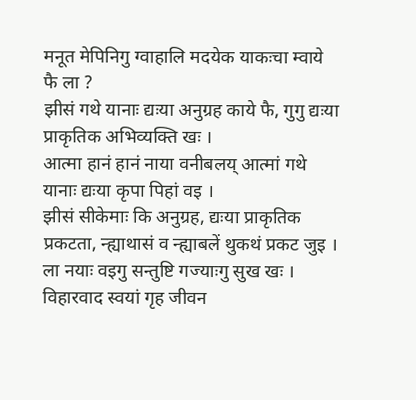मनूत मेपिनिगु ग्वाहालि मदयेक याकःचा म्वाये फै ला ?
झीसं गथे यानाः द्यःया अनुग्रह काये फै, गुगु द्यःया प्राकृतिक अभिव्यक्ति खः ।
आत्मा हानं हानं नाया वनीबलय् आत्मां गथे यानाः द्यःया कृपा पिहां वइ ।
झीसं सीकेमाः कि अनुग्रह, द्यःया प्राकृतिक प्रकटता, न्ह्याथासं व न्ह्याबलें थुकथं प्रकट जुइ ।
ला नयाः वइगु सन्तुष्टि गज्याःगु सुख खः ।
विहारवाद स्वयां गृह जीवन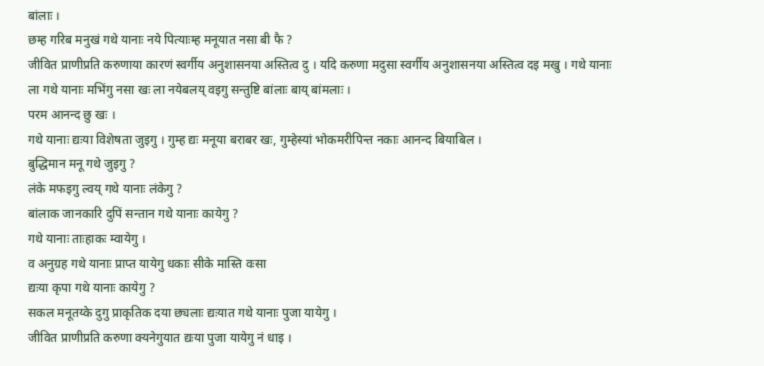बांलाः ।
छम्ह गरिब मनुखं गथे यानाः नये पित्याःम्ह मनूयात नसा बी फै ?
जीवित प्राणीप्रति करुणाया कारणं स्वर्गीय अनुशासनया अस्तित्व दु । यदि करुणा मदुसा स्वर्गीय अनुशासनया अस्तित्व दइ मखु । गथे यानाः
ला गथे यानाः मभिंगु नसा खः ला नयेबलय् वइगु सन्तुष्टि बांलाः बाय् बांमलाः ।
परम आनन्द छु खः ।
गथे यानाः द्यःया विशेषता जुइगु । गुम्ह द्यः मनूया बराबर खः, गुम्हेस्यां भोकमरीपिन्त नकाः आनन्द बियाबिल ।
बुद्धिमान मनू गथे जुइगु ?
लंके मफइगु ल्वय् गथे यानाः लंकेगु ?
बांलाक जानकारि दुपिं सन्तान गथे यानाः कायेगु ?
गथे यानाः ताःहाकः म्वायेगु ।
व अनुग्रह गथे यानाः प्राप्त यायेगु धकाः सीके मास्ति वःसा
द्यःया कृपा गथे यानाः कायेगु ?
सकल मनूतय्के दुगु प्राकृतिक दया छ्यलाः द्यःयात गथे यानाः पुजा यायेगु ।
जीवित प्राणीप्रति करुणा क्यनेगुयात द्यःया पुजा यायेगु नं धाइ ।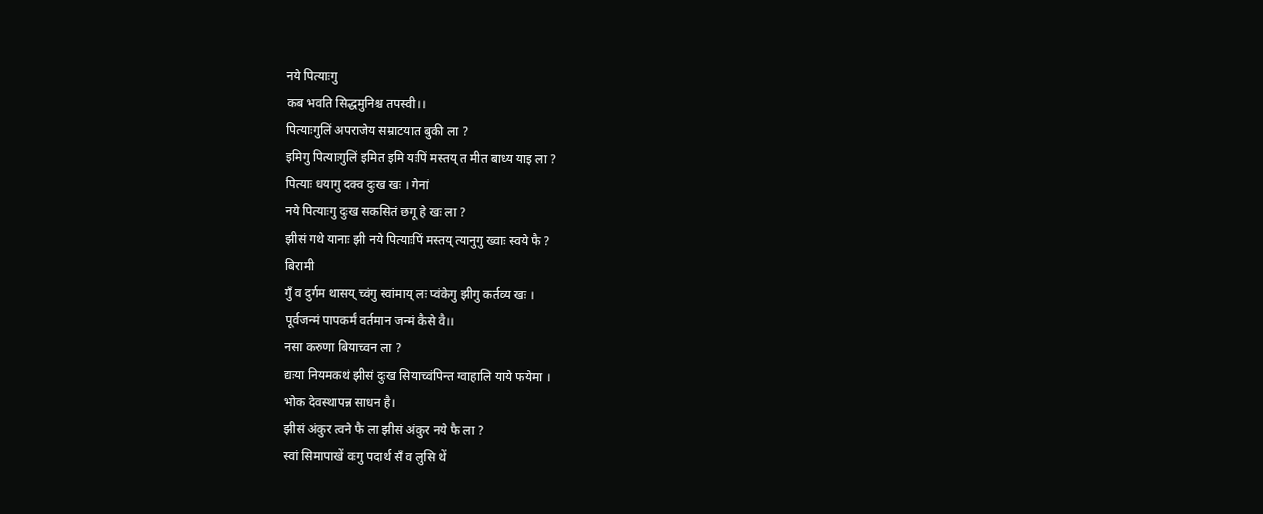नये पित्याःगु
कब भवति सिद्धमुनिश्च तपस्वी।।
पित्याःगुलिं अपराजेय सम्राटयात बुकी ला ?
इमिगु पित्याःगुलिं इमित इमि यःपिं मस्तय् त मीत बाध्य याइ ला ?
पित्याः धयागु दक्व दुःख खः । गेनां
नये पित्याःगु दुःख सकसितं छगू हे खः ला ?
झीसं गथे यानाः झी नये पित्याःपिं मस्तय् त्यानुगु ख्वाः स्वये फै ?
बिरामी
गुँ व दुर्गम थासय् च्वंगु स्वांमाय् लः प्वंकेगु झीगु कर्तव्य खः ।
पूर्वजन्मं पापकर्मं वर्तमान जन्मं कैसे वै।।
नसा करुणा बियाच्वन ला ?
द्यःया नियमकथं झीसं दुःख सियाच्वंपिन्त ग्वाहालि याये फयेमा ।
भोक देवस्थापन्न साधन है।
झीसं अंकुर त्वने फै ला झीसं अंकुर नये फै ला ?
स्वां सिमापाखें वःगु पदार्थ सँ व लुसि थें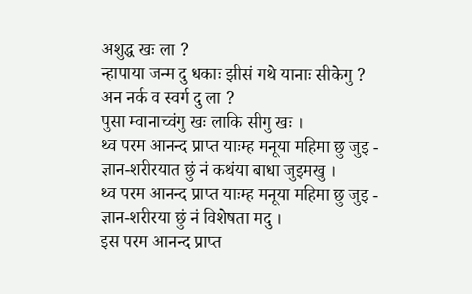अशुद्ध खः ला ?
न्हापाया जन्म दु धकाः झीसं गथे यानाः सीकेगु ?
अन नर्क व स्वर्ग दु ला ?
पुसा म्वानाच्वंगु खः लाकि सीगु खः ।
थ्व परम आनन्द प्राप्त याःम्ह मनूया महिमा छु जुइ - ज्ञान-शरीरयात छुं नं कथंया बाधा जुइमखु ।
थ्व परम आनन्द प्राप्त याःम्ह मनूया महिमा छु जुइ - ज्ञान-शरीरया छुं नं विशेषता मदु ।
इस परम आनन्द प्राप्त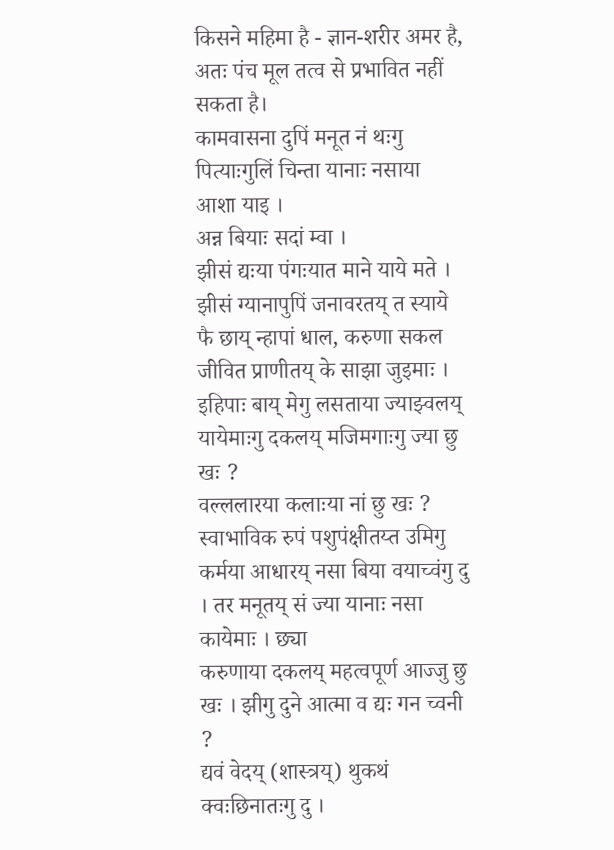किसने महिमा है - ज्ञान-शरीर अमर है, अतः पंच मूल तत्व से प्रभावित नहीं सकता है।
कामवासना दुपिं मनूत नं थःगु पित्याःगुलिं चिन्ता यानाः नसाया आशा याइ ।
अन्न बियाः सदां म्वा ।
झीसं द्यःया पंगःयात माने याये मते ।
झीसं ग्यानापुपिं जनावरतय् त स्याये फै छाय् न्हापां धाल, करुणा सकल जीवित प्राणीतय् के साझा जुइमाः ।
इहिपाः बाय् मेगु लसताया ज्याझ्वलय् यायेमाःगु दकलय् मजिमगाःगु ज्या छु खः ?
वल्ललारया कलाःया नां छु खः ?
स्वाभाविक रुपं पशुपंक्षीतय्त उमिगु कर्मया आधारय् नसा बिया वयाच्वंगु दु । तर मनूतय् सं ज्या यानाः नसा कायेमाः । छ्या
करुणाया दकलय् महत्वपूर्ण आज्जु छु खः । झीगु दुने आत्मा व द्यः गन च्वनी ?
द्यवं वेदय् (शास्त्रय्) थुकथं क्वःछिनातःगु दु ।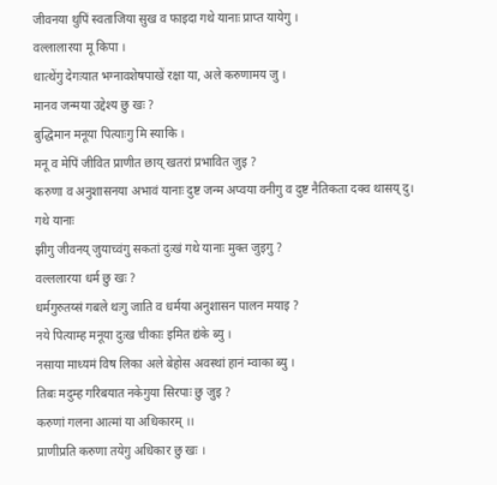जीवनया थुपिं स्वताजिया सुख व फाइदा गथे यानाः प्राप्त यायेगु ।
वल्लालारया मू किपा ।
धात्थेंगु देगःयात भग्नावशेषपाखें रक्षा या, अले करुणामय जु ।
मानव जन्मया उद्देश्य छु खः ?
बुद्धिमान मनूया पित्याःगु मि स्याकि ।
मनू व मेपिं जीवित प्राणीत छाय् खतरां प्रभावित जुइ ?
करुणा व अनुशासनया अभावं यानाः दुष्ट जन्म अप्वया वनीगु व दुष्ट नैतिकता दक्व थासय् दु। गथे यानाः
झीगु जीवनय् जुयाच्वंगु सकतां दुःखं गथे यानाः मुक्त जुइगु ?
वल्ललारया धर्म छु खः ?
धर्मगुरुतय्सं गबले थःगु जाति व धर्मया अनुशासन पालन मयाइ ?
नये पित्याम्ह मनूया दुःख चीकाः इमित द्यंके ब्यु ।
नसाया माध्यमं विष लिका अले बेहोस अवस्थां हानं म्वाका ब्यु ।
तिबः मदुम्ह गरिबयात नकेगुया सिरपाः छु जुइ ?
करुणां गलना आत्मां या अधिकारम् ।।
प्राणीप्रति करुणा तयेगु अधिकार छु खः ।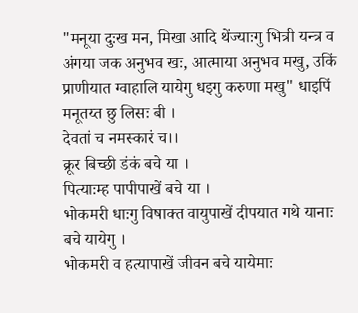"मनूया दुःख मन, मिखा आदि थेंज्याःगु भित्री यन्त्र व अंगया जक अनुभव खः, आत्माया अनुभव मखु, उकिं प्राणीयात ग्वाहालि यायेगु धइगु करुणा मखु" धाइपिं मनूतय्त छु लिसः बी ।
देवतां च नमस्कारं च।।
क्रूर बिच्छी डंकं बचे या ।
पित्याःम्ह पापीपाखें बचे या ।
भोकमरी धाःगु विषाक्त वायुपाखें दीपयात गथे यानाः बचे यायेगु ।
भोकमरी व हत्यापाखें जीवन बचे यायेमाः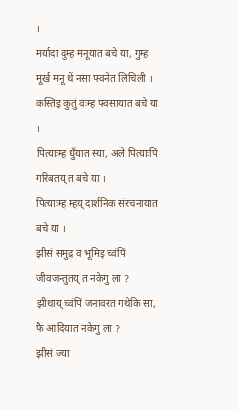।
मर्यादा दुम्ह मनूयात बचे या, गुम्ह मूर्ख मनू थें नसा फ्वनेत लिचिली ।
कस्तिइ कुतुं वःम्ह फ्वसायात बचे या ।
पित्याःम्ह धुँयात स्या, अले पित्याःपिं गरिबतय् त बचे या ।
पित्याःम्ह म्हय् दार्शनिक संरचनायात बचे या ।
झीसं समुद्र व भूमिइ च्वंपिं जीवजन्तुतय् त नकेगु ला ?
झीथाय् च्वंपिं जनावरत गथेकि सा, फै आदियात नकेगु ला ?
झीसं ज्या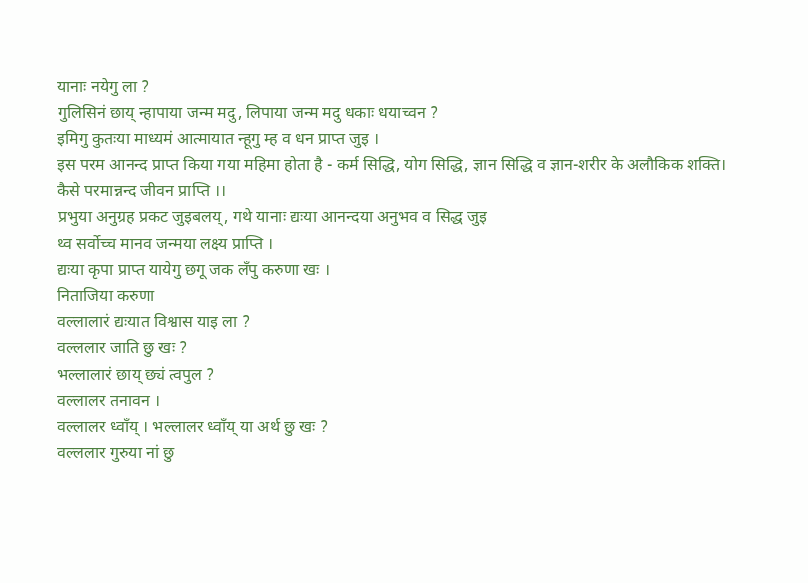यानाः नयेगु ला ?
गुलिसिनं छाय् न्हापाया जन्म मदु, लिपाया जन्म मदु धकाः धयाच्वन ?
इमिगु कुतःया माध्यमं आत्मायात न्हूगु म्ह व धन प्राप्त जुइ ।
इस परम आनन्द प्राप्त किया गया महिमा होता है - कर्म सिद्धि, योग सिद्धि, ज्ञान सिद्धि व ज्ञान-शरीर के अलौकिक शक्ति।
कैसे परमान्नन्द जीवन प्राप्ति ।।
प्रभुया अनुग्रह प्रकट जुइबलय्, गथे यानाः द्यःया आनन्दया अनुभव व सिद्ध जुइ
थ्व सर्वोच्च मानव जन्मया लक्ष्य प्राप्ति ।
द्यःया कृपा प्राप्त यायेगु छगू जक लँपु करुणा खः ।
निताजिया करुणा
वल्लालारं द्यःयात विश्वास याइ ला ?
वल्ललार जाति छु खः ?
भल्लालारं छाय् छ्यं त्वपुल ?
वल्लालर तनावन ।
वल्लालर ध्वाँय् । भल्लालर ध्वाँय् या अर्थ छु खः ?
वल्ललार गुरुया नां छु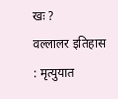खः ?
वल्लालर इतिहास : मृत्युयात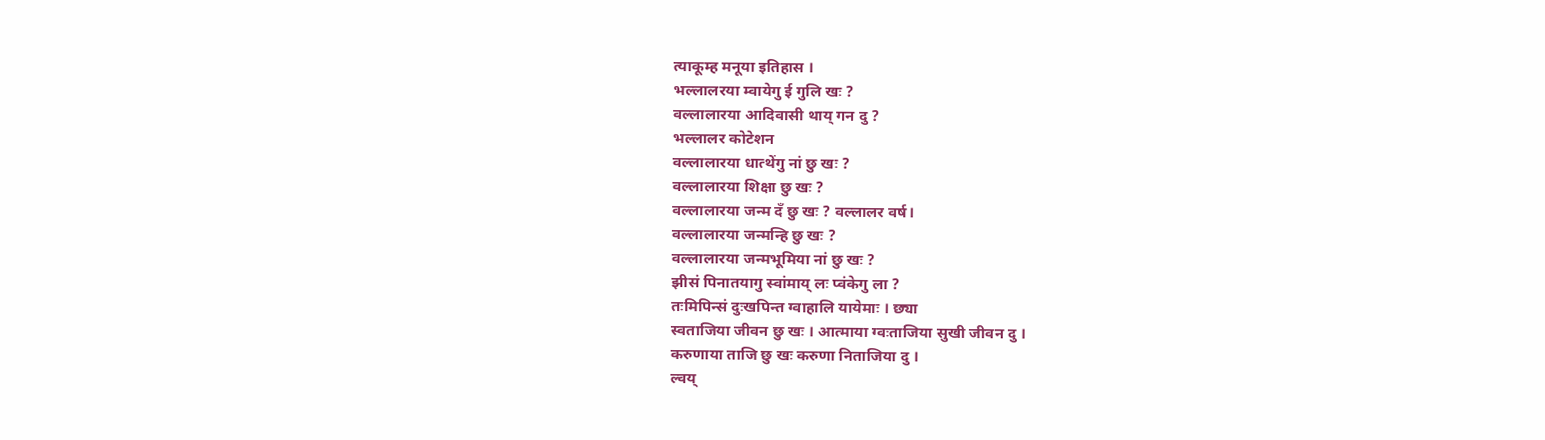त्याकूम्ह मनूया इतिहास ।
भल्लालरया म्वायेगु ई गुलि खः ?
वल्लालारया आदिवासी थाय् गन दु ?
भल्लालर कोटेशन
वल्लालारया धात्थेंगु नां छु खः ?
वल्लालारया शिक्षा छु खः ?
वल्लालारया जन्म दँ छु खः ? वल्लालर वर्ष।
वल्लालारया जन्मन्हि छु खः ?
वल्लालारया जन्मभूमिया नां छु खः ?
झीसं पिनातयागु स्वांमाय् लः प्वंकेगु ला ?
तःमिपिन्सं दुःखपिन्त ग्वाहालि यायेमाः । छ्या
स्वताजिया जीवन छु खः । आत्माया ग्वःताजिया सुखी जीवन दु ।
करुणाया ताजि छु खः करुणा निताजिया दु ।
ल्वय्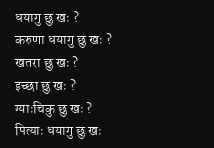धयागु छु खः ?
करुणा धयागु छु खः ?
खतरा छु खः ?
इच्छा छु खः ?
ग्याःचिकु छु खः ?
पित्याः धयागु छु खः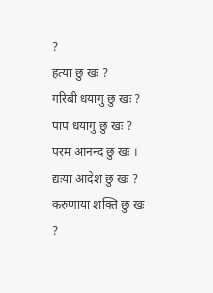?
हत्या छु खः ?
गरिबी धयागु छु खः ?
पाप धयागु छु खः ?
परम आनन्द छु खः ।
द्यःया आदेश छु खः ?
करुणाया शक्ति छु खः ?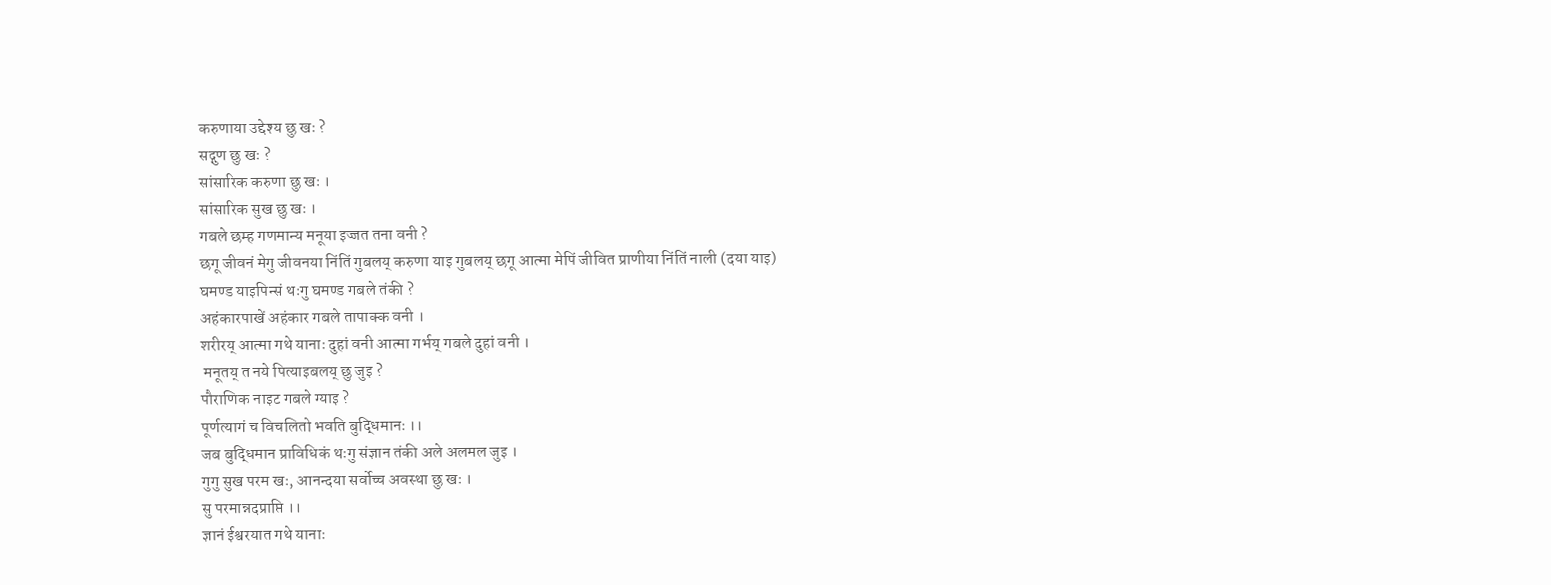करुणाया उद्देश्य छु खः ?
सद्गुण छु खः ?
सांसारिक करुणा छु खः ।
सांसारिक सुख छु खः ।
गबले छम्ह गणमान्य मनूया इज्जत तना वनी ?
छगू जीवनं मेगु जीवनया निंतिं गुबलय् करुणा याइ गुबलय् छगू आत्मा मेपिं जीवित प्राणीया निंतिं नाली (दया याइ)
घमण्ड याइपिन्सं थःगु घमण्ड गबले तंकी ?
अहंकारपाखें अहंकार गबले तापाक्क वनी ।
शरीरय् आत्मा गथे यानाः दुहां वनी आत्मा गर्भय् गबले दुहां वनी ।
 मनूतय् त नये पित्याइबलय् छु जुइ ?
पौराणिक नाइट गबले ग्याइ ?
पूर्णत्यागं च विचलितो भवति बुद्धिमानः ।।
जब बुद्धिमान प्राविधिकं थःगु संज्ञान तंकी अले अलमल जुइ ।
गुगु सुख परम खः, आनन्दया सर्वोच्च अवस्था छु खः ।
सु परमान्नदप्राप्ति ।।
ज्ञानं ईश्वरयात गथे यानाः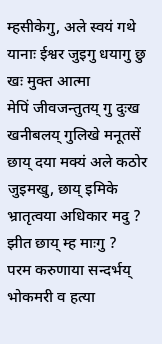म्हसीकेगु, अले स्वयं गथे यानाः ईश्वर जुइगु धयागु छु खः मुक्त आत्मा
मेपिं जीवजन्तुतय् गु दुःख खनीबलय् गुलिखे मनूतसें छाय् दया मक्यं अले कठोर जुइमखु, छाय् इमिके भ्रातृत्वया अधिकार मदु ?
झीत छाय् म्ह माःगु ?
परम करुणाया सन्दर्भय् भोकमरी व हत्या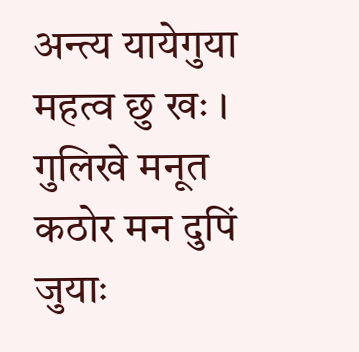अन्त्य यायेगुया महत्व छु खः ।
गुलिखे मनूत कठोर मन दुपिं जुयाः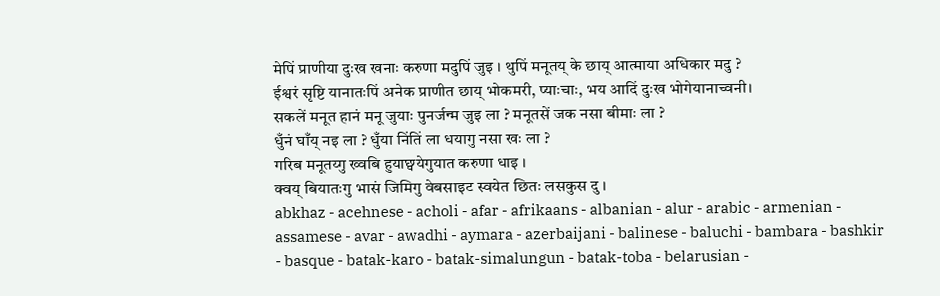मेपिं प्राणीया दुःख खनाः करुणा मदुपिं जुइ । थुपिं मनूतय् के छाय् आत्माया अधिकार मदु ?
ईश्वरं सृष्टि यानातःपिं अनेक प्राणीत छाय् भोकमरी, प्याःचाः, भय आदिं दुःख भोगेयानाच्वनी।
सकलें मनूत हानं मनू जुयाः पुनर्जन्म जुइ ला ? मनूतसें जक नसा बीमाः ला ?
धुँनं घाँय् नइ ला ? धुँया निंतिं ला धयागु नसा खः ला ?
गरिब मनूतय्गु ख्वबि हुयाछ्वयेगुयात करुणा धाइ ।
क्वय् बियातःगु भासं जिमिगु वेबसाइट स्वयेत छितः लसकुस दु ।
abkhaz - acehnese - acholi - afar - afrikaans - albanian - alur - arabic - armenian - assamese - avar - awadhi - aymara - azerbaijani - balinese - baluchi - bambara - bashkir - basque - batak-karo - batak-simalungun - batak-toba - belarusian -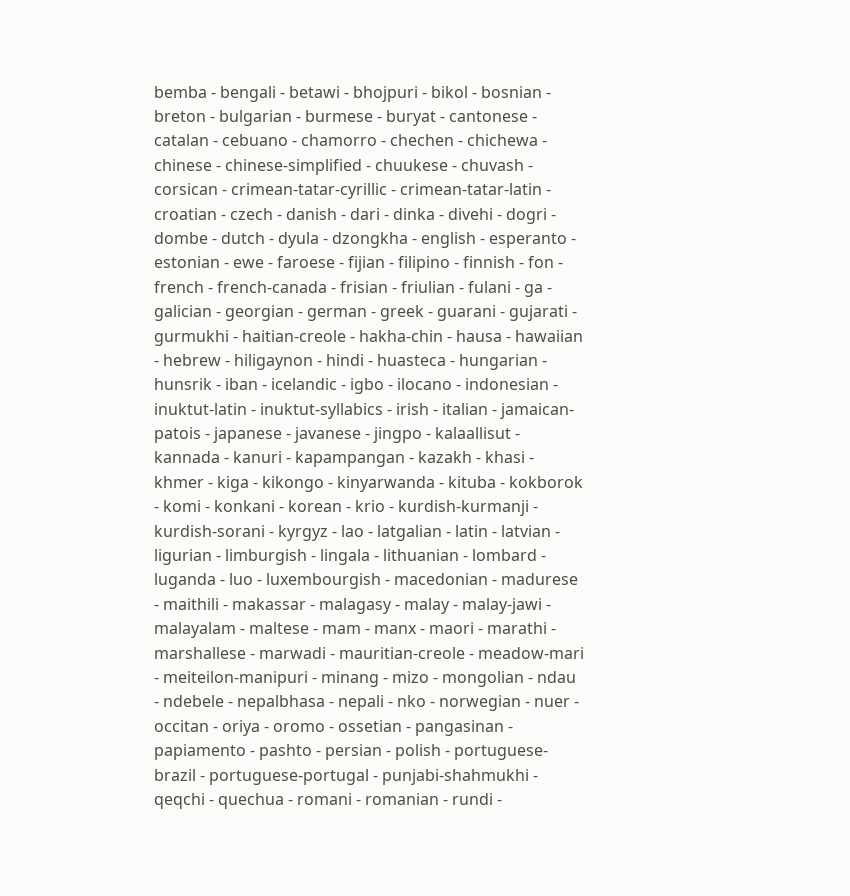bemba - bengali - betawi - bhojpuri - bikol - bosnian - breton - bulgarian - burmese - buryat - cantonese - catalan - cebuano - chamorro - chechen - chichewa - chinese - chinese-simplified - chuukese - chuvash - corsican - crimean-tatar-cyrillic - crimean-tatar-latin - croatian - czech - danish - dari - dinka - divehi - dogri - dombe - dutch - dyula - dzongkha - english - esperanto - estonian - ewe - faroese - fijian - filipino - finnish - fon - french - french-canada - frisian - friulian - fulani - ga - galician - georgian - german - greek - guarani - gujarati - gurmukhi - haitian-creole - hakha-chin - hausa - hawaiian - hebrew - hiligaynon - hindi - huasteca - hungarian - hunsrik - iban - icelandic - igbo - ilocano - indonesian - inuktut-latin - inuktut-syllabics - irish - italian - jamaican-patois - japanese - javanese - jingpo - kalaallisut - kannada - kanuri - kapampangan - kazakh - khasi - khmer - kiga - kikongo - kinyarwanda - kituba - kokborok - komi - konkani - korean - krio - kurdish-kurmanji - kurdish-sorani - kyrgyz - lao - latgalian - latin - latvian - ligurian - limburgish - lingala - lithuanian - lombard - luganda - luo - luxembourgish - macedonian - madurese - maithili - makassar - malagasy - malay - malay-jawi - malayalam - maltese - mam - manx - maori - marathi - marshallese - marwadi - mauritian-creole - meadow-mari - meiteilon-manipuri - minang - mizo - mongolian - ndau - ndebele - nepalbhasa - nepali - nko - norwegian - nuer - occitan - oriya - oromo - ossetian - pangasinan - papiamento - pashto - persian - polish - portuguese-brazil - portuguese-portugal - punjabi-shahmukhi - qeqchi - quechua - romani - romanian - rundi -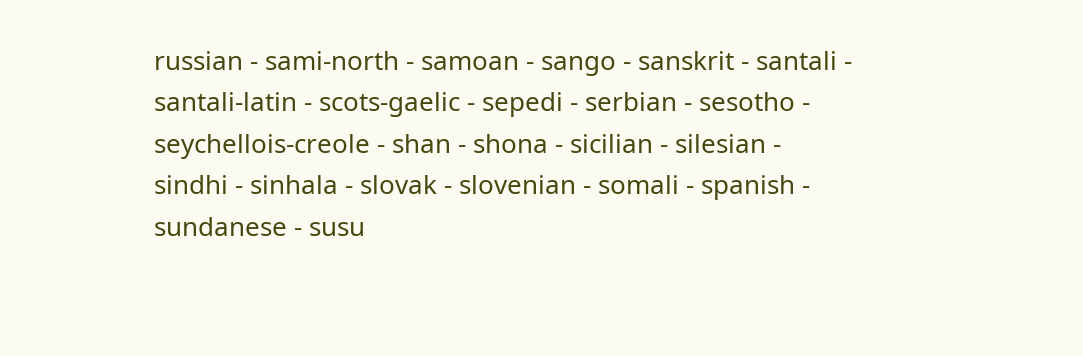russian - sami-north - samoan - sango - sanskrit - santali - santali-latin - scots-gaelic - sepedi - serbian - sesotho - seychellois-creole - shan - shona - sicilian - silesian - sindhi - sinhala - slovak - slovenian - somali - spanish - sundanese - susu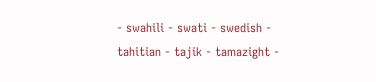- swahili - swati - swedish - tahitian - tajik - tamazight -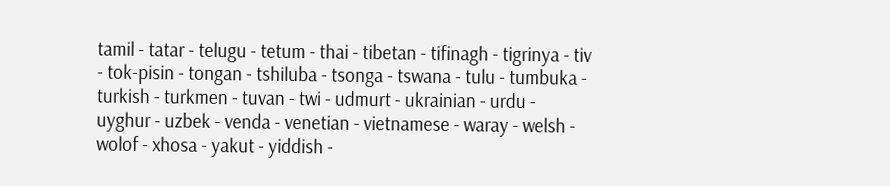tamil - tatar - telugu - tetum - thai - tibetan - tifinagh - tigrinya - tiv - tok-pisin - tongan - tshiluba - tsonga - tswana - tulu - tumbuka - turkish - turkmen - tuvan - twi - udmurt - ukrainian - urdu - uyghur - uzbek - venda - venetian - vietnamese - waray - welsh - wolof - xhosa - yakut - yiddish -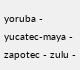yoruba - yucatec-maya - zapotec - zulu -